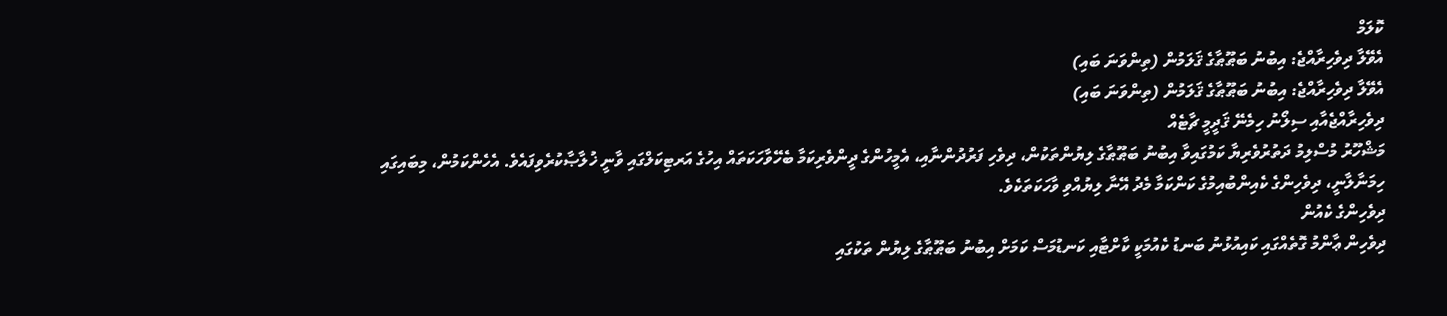ކޮލަމް
އެވޭލާ ދިވެހިރާއްޖެ: އިބުނު ބަޠޫޠާގެ ޤަލަމުން (ތިންވަނަ ބައި)
އެވޭލާ ދިވެހިރާއްޖެ: އިބުނު ބަޠޫޠާގެ ޤަލަމުން (ތިންވަނަ ބައި)
ދިވެހިރާއްޖެއާއި ސިލޯނު ހިމެނޭ ޤަދީމީ ޗާޓެއް
މަޝްހޫރު މުސްލިމު ދަތުރުވެރިޔާ ކަމުގައިވާ އިބުނު ބަޠޫޠާގެ ލިޔުންތަކުން، ދިވެހި ފަރުދުންނާއި، އެމީހުންގެ ދީންވެރިކަމާ ބެހޭވާހަކަތައް އިހުގެ އަރޓިކަލްގައި ވާނީ ޚުލާޞާކުރެވިފައެވެ. އެހެންކަމުން، މިބައިގައި ހިމަނާލާނީ، ދިވެހިންގެ ކެއިންބުއިމުގެ ކަންކަމާ މެދު އޭނާ ލިޔުއްވި ވާހަކަތަކެވެ.
ދިވެހިންގެ ކެއުން
ދިވެހިން ޢާންމު ގޮތެއްގައި ކައިއުޅުނު ބަނޑު ކެއުމަކީ ކާށްޓާއި ކަނޑުމަސް ކަމަށް އިބުނު ބަޠޫޠާގެ ލިޔުން ތަކުގައި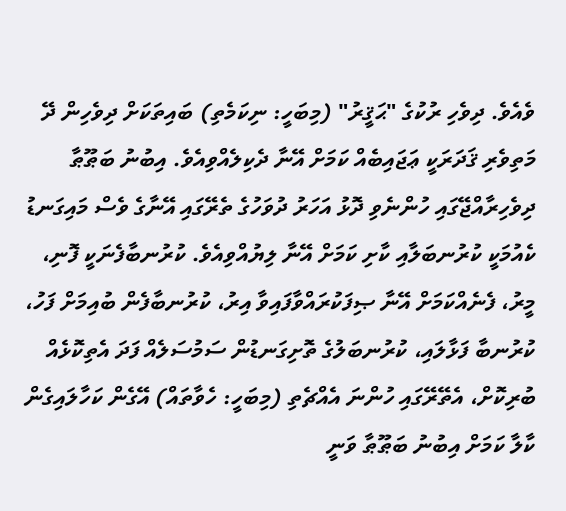ވެއެވެ. ދިވެހި ރުކުގެ "ޙަޤީރު" (މިބަހީ: ނިކަމެތި) ބައިތަކަށް ދިވެހިން ދޭ މަތިވެރި ޤަދަރަކީ ޢަޖައިބެއް ކަމަށް އޭނާ ދެކިލެއްވިއެވެ. އިބުނު ބަޠޫޠާ ދިވެހިރާއްޖޭގައި ހުންނެވި ދޮޅު އަހަރު ދުވަހުގެ ތެރޭގައި އޭނާގެ ވެސް މައިގަނޑު ކެއުމަކީ ކުރުނބަލާއި ކާށި ކަމަށް އޭނާ ލިޔުއްވިއެވެ. ކުރުނބާފެނަކީ ފޮނި، މީރު، ފެނެއްކަމަށް އޭނާ ޞިފަކުރައްވާފައިވާ އިރު، ކުރުނބާފެން ބުއިމަށް ފަހު، ކުރުނބާ ފަޅާލައި، ކުރުނބަލުގެ ތޮށިގަނޑުން ސަމުސަލެއް ފަދަ އެތިކޮޅެއް ބުރިކޮށް، އެތޭރޭގައި ހުންނަ އެއްޗެތި (މިބަހީ: ހެވާތައް) އޭގެން ކަހާލައިގެން ކާލާ ކަމަށް އިބުނު ބަޠޫޠާ ވަނީ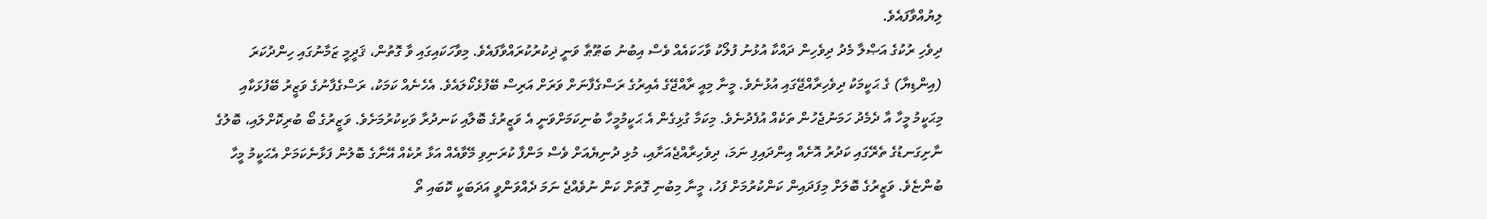ލިޔުއްވާފައެވެ.
ދިވެހި ރުކުގެ އަޞްލާ މެދު ދިވެހިން ދައްކާ އުޅުނު ފުލޯކު ވާހަކައެއް ވެސް އިބުނު ބަޠޫޠާ ވަނީ ޛިކުރުކުރައްވާފައެވެ. މިވާހަކައިގައި ވާ ގޮތުން، ޤަދީމީ ޒަމާނުގައި ހިންދުކަރަ (އިންޑިޔާ) ގެ ޙަކީމަކު ދިވެހިރާއްޖޭގައި އުޅުނެވެ. މީނާ މިއީ ރާއްޖޭގެ އެއިރުގެ ރަސްގެފާނަށް ވަރަށް އަރިސް ބޭފުޅެކޯލައެވެ. އެހެނެއް ކަމަކު، ރަސްގެފާނުގެ ވަޒީރު ބޭފުޅަކާއި މިޙަކީމު މީހާ އާ ދެމެދު ހަމަނުޖެހުން ތަކެއް އުފެދުނެވެ. މިކަމާ ގުޅިގެން އެ ޙަކީމުމީހާ ބުނިކަމަށްވަނީ އެ ވަޒީރުގެ ބޮލާއި ކަނދުރާ ވަކިކުރުމަށެވެ. ވަޒީރުގެ ބޯ ބުރިކޮށްލައި، ބޮލުގެ ނާށިގަނޑުގެ ތެރޭގައި ކަދުރު އޮށެއް އިންދައިފި ނަމަ، ދިވެހިރާއްޖެއަށާއި، މުޅި ދުނިޔެއަށް ވެސް މަންފާ ކުރަނިވި މޭވާއެއް އަޅާ ރުކެއް އޭނާގެ ބޮލުން ފަޅާނެކަމަށް އެޙަކީމު މީހާ ބުންޏެވެ. ވަޒީރުގެ ބޮލަށް މިފަދައިން ކަންކުރުމަށް ފަހު، މީނާ މިބުނި ގޮތަށް ކަން ނުވެއްޖެ ނަމަ ދެއްވަންވީ އަދަބަކީ ކޮބައި ތޯ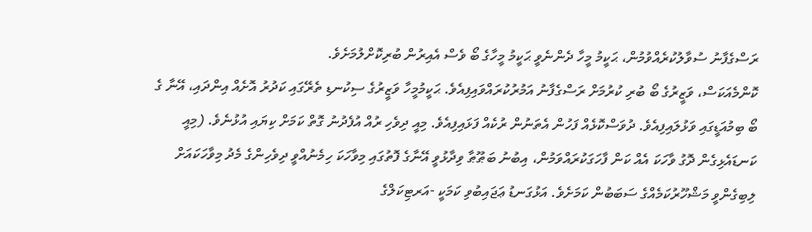ރަސްގެފާނު ސުވާލުކުރެއްވުމުން، ޙަކީމު މީހާ ދެންނެވީ ޙަކީމު މީހާގެ ބޯ ވެސް އެއިރުން ބުރިކޮށްލުމަށެވެ.
ކޮންމެއަކަސް، ވަޒީރުގެ ބޯ ބުރި ކުރުމަށް ރަސްގެފާނު އަމުރުކުރައްވައިފިއެވެ. ޙަކީމުމީހާ ވަޒީރުގެ ސިކުނޑި ތެރޭގައި ކަދުރު އޮށެއް އިންދައި، އޭނާ ގެ ބޯ ބިމުއަޑީގައި ވަޅުލައިފިއެވެ. ދުވަސްކޮޅެއް ފަހުން އެތަނުން ރުކެއް ފަޅައިފިއެވެ. މިއީ ދިވެހި ރުއް އުފެދުނު ގޮތް ކަމަށް ކިޔައި އުޅުނެވެ. (މިއީ ކަނޑައެޅިގެން ދޮގު ވާހަކަ އެއް ކަން ފާހަގަކުރައްވަމުން، އިބުނު ބަޠޫޠާ ވިދާޅުވީ އޭނާގެ ފޮތުގައި މިވާހަކަ ހިމެނުއްވީ ދިވެހިންގެ މެދު މިވާހަކައަށް ލިބިގެންވީ މަޝްހޫރުކަމެއްގެ ސަބަބުން ކަމަށެވެ. އަޅުގަނޑު ޢަޖައިބުވި ކަމަކީ -އަރޓިކަލްގެ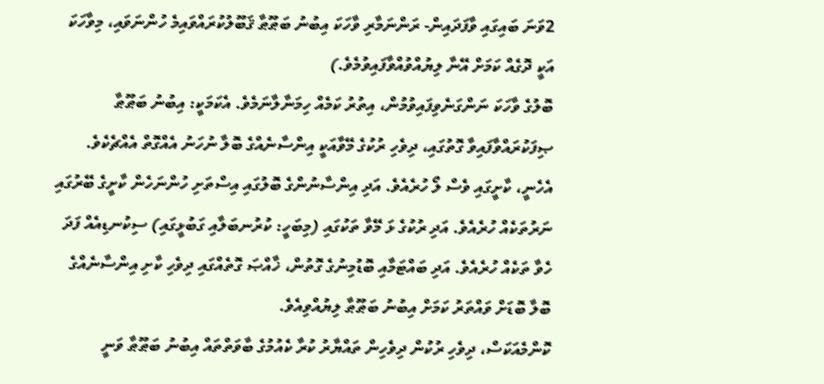2ވަނަ ބައިގައި ވާފަދައިން- ރަންނަމާރި ވާހަކަ އިބުނު ބަޠޫޠާ ޤަބޫލުކުރައްވައިމެ ހުންނަވައި، މިވާހަކަ އަކީ ދޮގެއް ކަމަށް އޭނާ ލިޔުއްވުއްވާފައިވުމެވެ.)
ބޮލުގެ ވާހަކަ ނަންގަނެވިފައިވުމުން، އިތުރު ކަމެއް ހިމަނާލާނަމެވެ. އެކަމަކީ: އިބުނު ބަޠޫޠާ ޞިފަކުރައްވާފައިވާ ގޮތުގައި، ދިވެހި ރުކުގެ މޭވާއަކީ އިންސާނެއްގެ ބޮލާ ނުހަނު އެއްގޮތް އެއްޗެކެވެ. އެހެނީ، ކާށީގައި ވެސް ލޯ ހުރެއެވެ. އަދި އިންސާނުންގެ ބޮލުގައި އިސްތަށި ހުންނަހެން ކާށީގެ ބޭރުގައި ނަރުތަކެއް ހުރެއެވެ. އަދި ރުކުގެ ޅަ މޭވާ ތަކުގައި (މިބަހީ: ކުރުނބަލާއި ގަބުޅީގައި) ސިކުނޑިއެއް ފަދަ ހެވާ ތަކެއް ހުރެއެވެ. އަދި ބައްޓަމާއި ބޮޑުމިނުގެ ގޮތުން، ޚާއްޞަ ގޮތެއްގައި ދިވެހި ކާށި އިންސާނެއްގެ ބޮލާ ބޮޑަށް ވައްތަރު ކަމަށް އިބުނު ބަޠޫޠާ ލިޔުއްވިއެވެ.
ކޮންމެއަކަސް، ދިވެހި ރުކުން ދިވެހިން ތައްޔާރު ކުރާ ކެއުމުގެ ބާވަތްތައް އިބުނު ބަޠޫޠާ ވަނީ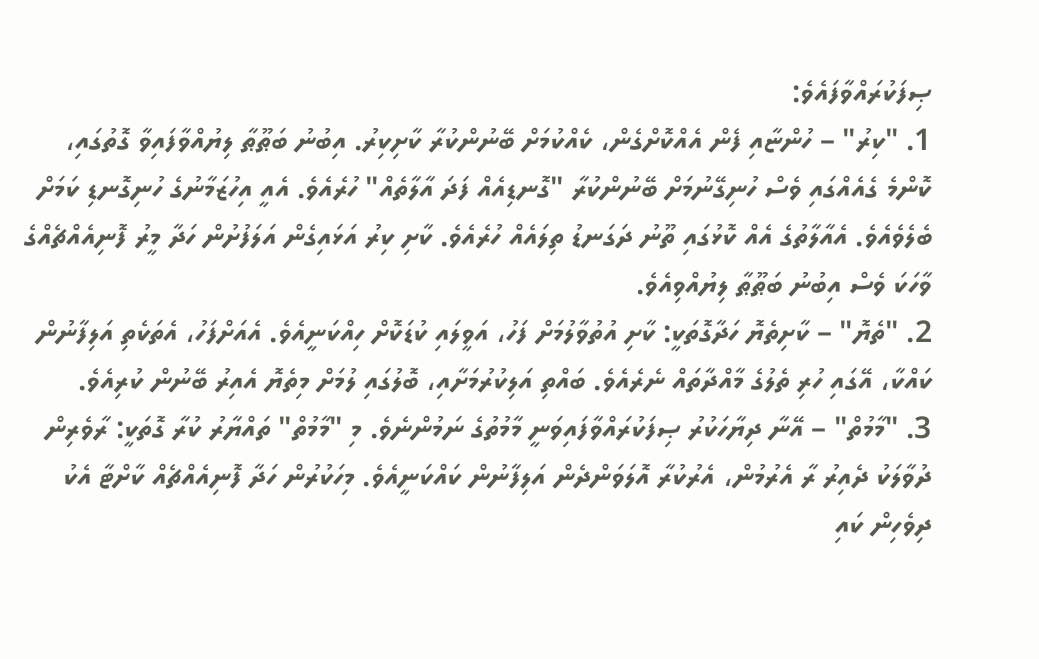ޞިފަކުރައްވާފައެވެ:
1. "ކިރު" – ހުންޏާއި ފެން އެއްކޮށްގެން، ކެއްކުމަށް ބޭނުންކުރާ ކާށިކިރު. އިބުނު ބަޠޫޠާ ލިޔުއްވާފައިވާ ގޮތުގައި، ކޮންމެ ގެއެއްގައި ވެސް ހުނިގޭނުމަށް ބޭނުންކުރާ "ގޮނޑިއެއް ފަދަ އާލާތެއް" ހުރެއެވެ. އެއީ އިހުޒަމާނުގެ ހުނިގޮނޑި ކަމަށް ބެލެވެއެވެ. އެއާލާތުގެ އެއް ކޮޅުގައި ތޫނު ދަގަނޑު ތިލައެއް ހުރެއެވެ. ކާށި ކިރު އަޅައިގެން އަލަފުށުން ހަދާ މީރު ފޮނިއެއްޗެއްގެ ވާހަކަ ވެސް އިބުނު ބަޠޫޠާ ލިޔުއްވިއެވެ.
2. "ތެޔޮ" – ކާށިތެޔޮ ހަދާގޮތަކީ: ކާށި އުތުވާލުމަށް ފަހު، އަވީލައި ކުޑަކޮށް ހިއްކަނީއެވެ. އެއަށްފަހު، އެތަކެތި އަލިފާނުން ކައްކާ، އޭގައި ހުރި ތެލުގެ މާއްދާތައް ނެރެއެވެ. ބައްތި އަލިކުރުމަށާއި، ބޮލުގައި ލުމަށް މިތެޔޮ އެއިރު ބޭނުން ކުރިއެވެ.
3. "މާމުތް" – އޭނާ ދިޔާހަކުރު ޞިފަކުރައްވާފައިވަނީ މާމުތުގެ ނަމުންނެވެ. މި "މާމުތް" ތައްޔާރު ކުރާ ގޮތަކީ: ރާވެރިން ދުވާލަކު ދެއިރު ރާ އެރުމުން، އެރުކުރާ އޮލަވަންދެން އަލިފާނުން ކައްކަނީއެވެ. މިހަކުރުން ހަދާ ފޮނިއެއްޗެއް ކާށްޓާ އެކު ދިވެހިން ކައި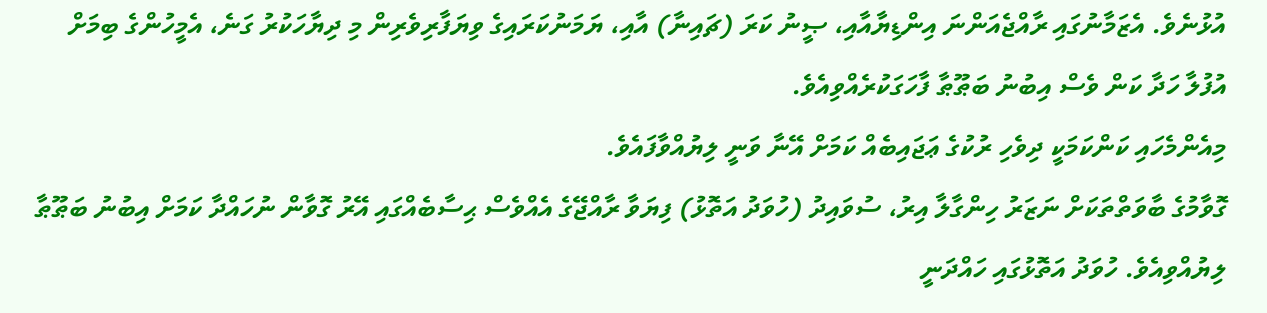އުޅުނެވެ. އެޒަމާނުގައި ރާއްޖެއަންނަ އިންޑިޔާއާއި، ޞީނު ކަރަ (ޗައިނާ) އާއި، ޔަމަނުކަރައިގެ ވިޔަފާރިވެރިން މި ދިޔާހަކުރު ގަނެ، އެމީހުންގެ ބިމަށް އުފުލާ ހަދާ ކަން ވެސް އިބުނު ބަޠޫޠާ ފާހަގަކުރެއްވިއެވެ.
މިއެންމެހައި ކަންކަމަކީ ދިވެހި ރުކުގެ ޢަޖައިބެއް ކަމަށް އޭނާ ވަނީ ލިޔުއްވާފައެވެ.
ގޮވާމުގެ ބާވަތްތަކަށް ނަޒަރު ހިންގާލާ އިރު، ސުވައިދު (ހުވަދު އަތޮޅު) ފިޔަވާ ރާއްޖޭގެ އެއްވެސް ޙިސާބެއްގައި އޭރު ގޮވާން ނުހައްދާ ކަމަށް އިބުނު ބަޠޫޠާ ލިޔުއްވިއެވެ. ހުވަދު އަތޮޅުގައި ހައްދަނީ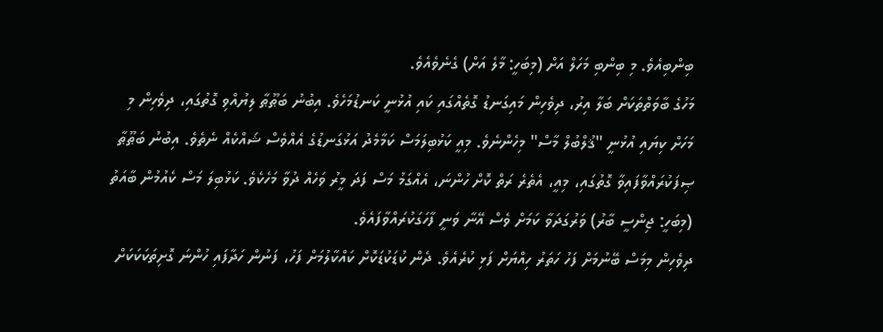ބިންބިއެވެ. މި ބިންބި މަހަލް އަށް (މިބަހީ: މާލެ އަށް) ގެނެވެއެވެ.
މަހުގެ ބާވަތްތަކަށް ބަލާ އިރު، ދިވެހިން މައިގަނޑު ގޮތެއްގައި ކައި އުޅުނީ ކަނޑުމަހެވެ. އިބުނު ބަޠޫޠާ ލިޔުއްވި ގޮތުގައި، ދިވެހިން މި މަހަށް ކިޔައި އުޅުނީ "ޤުލްބުލް މާސް" މިހެންނެވެ. މިއީ ކަޅުބިލަމަސް ކަމާމެދު އަޅުގަނޑުގެ އެއްވެސް ޝައްކެއް ނެތެވެ. އިބުނު ބަޠޫޠާ ޞިފަކުރައްވާފައިވާ ގޮތުގައި، މިއީ، އެތެރެ ރަތް ކޮށް ހުންނަ، އެއްގަމު މަސް ފަދަ މީރު ވަހެއް ދުވާ މަހެކެވެ. ކަޅުބިލަ މަސް ކެއުމުން ބާއަތު (މިބަހީ: ޖިންސީ ބާރު) ވަރުގަދަވާ ކަމަށް ވެސް އޭނާ ވަނީ ފާހަގަކުރައްވާފައެވެ.
ދިވެހިން މިމަސް ބޭނުމަށް ފަހު ހަތަރު ހިއްޔަށް ފަޅި ކުރެއެވެ. ދެން ކުޑަކުޑަކޮށް ކައްކާލުމަށް ފަހު، ފަނުން ހަދާފައި ހުންނަ ގޮށިތަކަކަކަށް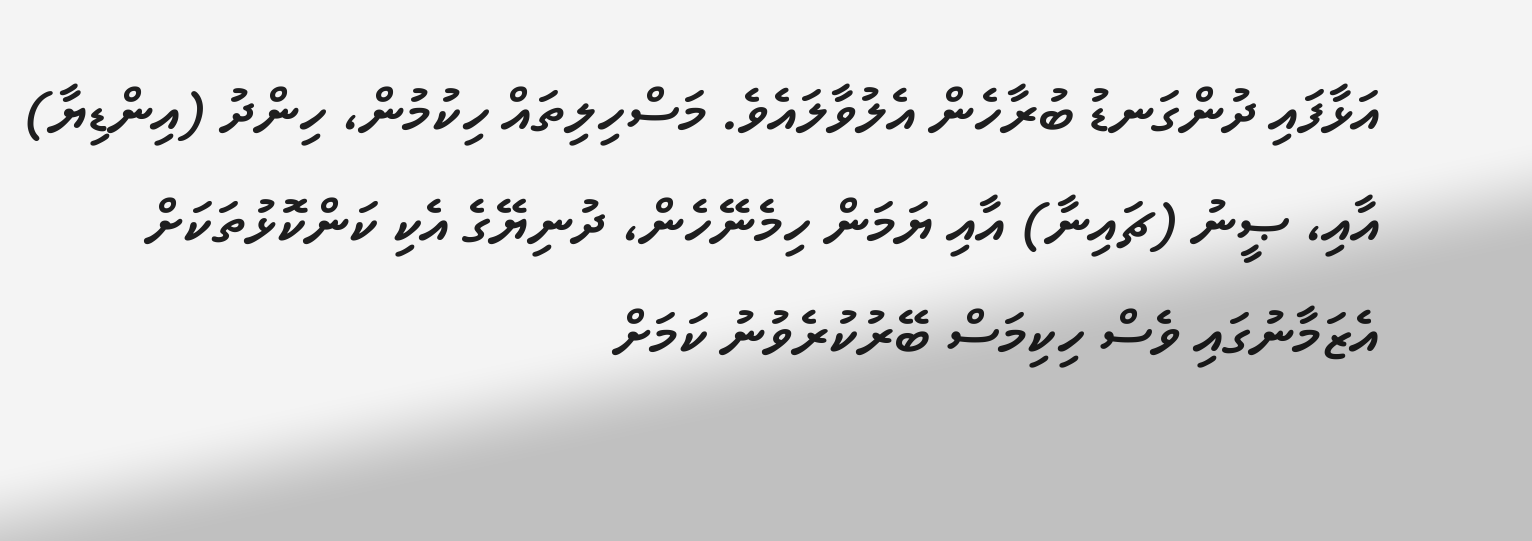އަޅާފައި ދުންގަނޑު ބުރާހެން އެލުވާލައެވެ. މަސްހިލިތައް ހިކުމުން، ހިންދު (އިންޑިޔާ) އާއި، ޞީނު (ޗައިނާ) އާއި ޔަމަން ހިމެނޭހެން، ދުނިޔޭގެ އެކި ކަންކޮޅުތަކަށް އެޒަމާނުގައި ވެސް ހިކިމަސް ބޭރުކުރެވުނު ކަމަށް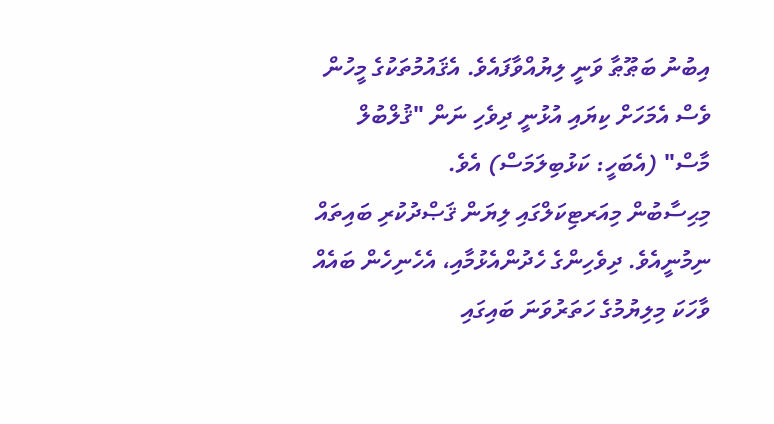އިބުނު ބަޠޫޠާ ވަނީ ލިޔުއްވާފައެވެ. އެޤައުމުތަކުގެ މީހުން ވެސް އެމަހަށް ކިޔައި އުޅުނީ ދިވެހި ނަން "ޤުލްބުލް މާސް" (އެބަހީ: ކަޅުބިލަމަސް) އެވެ.
މިޙިސާބުން މިއަރޓިކަލްގައި ލިޔަން ޤަޞްދުކުރި ބައިތައް ނިމުނީއެވެ. ދިވެހިންގެ ހެދުންއެޅުމާއި، އެހެނިހެން ބައެއް ވާހަކަ މިލިޔުމުގެ ހަތަރުވަނަ ބައިގައި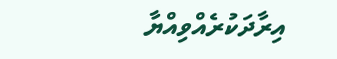އިރާދަކުރެއްވިއްޔާ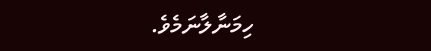ހިމަނާލާނަމެވެ.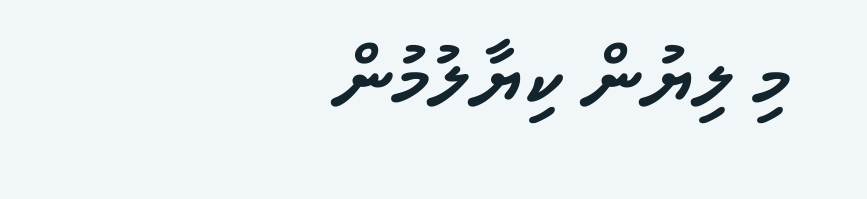މި ލިޔުން ކިޔާލުމުން